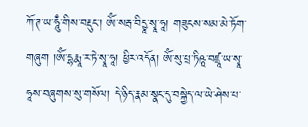ཀོ་ཊ་ཡ་ཧཱུྃ་གིས་བརྡུང་། ཨོཾ་སརྦ་བིདྱཱ་སྭཱ་ཧཱ། གཟུངས་སམ་མེ་ཏོག་གཞུག །ཨོཾ་དྷརྨཱ་ར་ཏེ་སྭཱ་ཧཱ། ཕྱིར་འདོན། ཨོཾ་སུ་པྲ་ཏིཥྛ་བཛྲཱ་ཡ་སྭཱ་ཧཱས་བཞུགས་སུ་གསོལ། དེ་ཉིད་རྣམ་སྣང་དུ་བསྐྱེད་ལ་ཡེ་ཤེས་པ་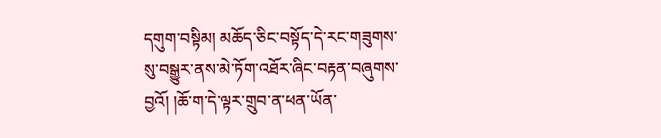དགུག་བསྟིམ། མཆོད་ཅིང་བསྟོད་དེ་རང་གཟུགས་སུ་བསྒྱུར་ནས་མེ་ཏོག་འཐོར་ཞིང་བརྟན་བཞུགས་བྱའོ། །ཆོ་ག་དེ་ལྟར་གྲུབ་ན་ཕན་ཡོན་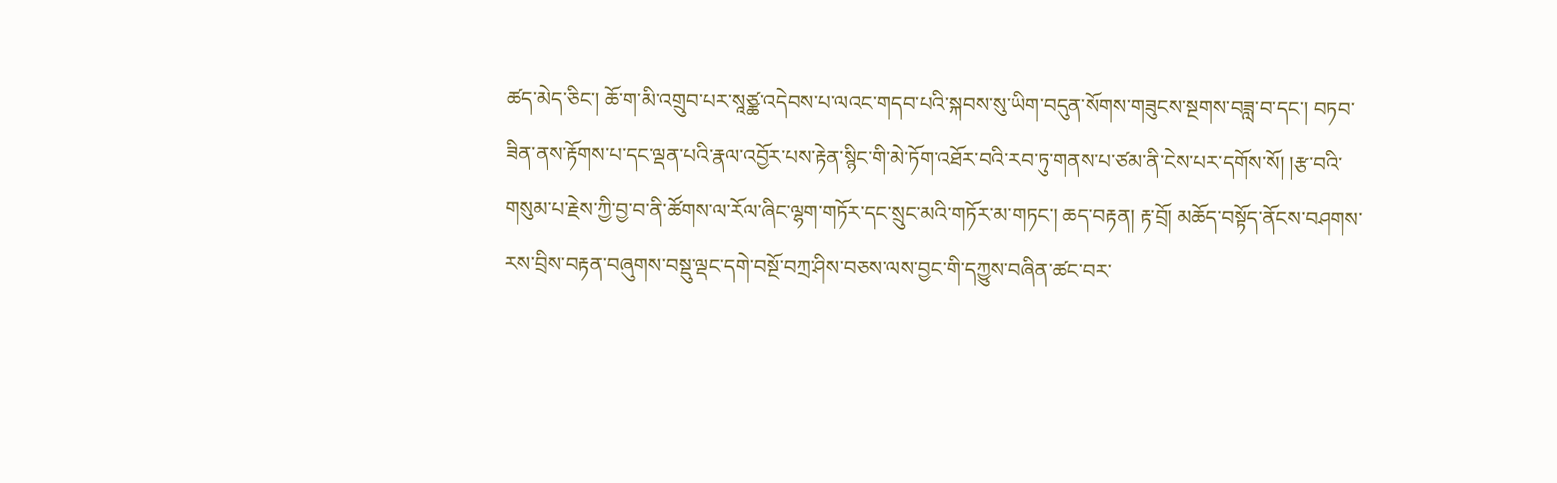ཚད་མེད་ཅིང་། ཆོ་ག་མི་འགྲུབ་པར་སཱཙྪ་འདེབས་པ་ལའང་གདབ་པའི་སྐབས་སུ་ཡིག་བདུན་སོགས་གཟུངས་སྔགས་བཟླ་བ་དང་། བཏབ་ཟིན་ནས་རྟོགས་པ་དང་ལྡན་པའི་རྣལ་འབྱོར་པས་རྟེན་སྙིང་གི་མེ་ཏོག་འཐོར་བའི་རབ་ཏུ་གནས་པ་ཙམ་ནི་ངེས་པར་དགོས་སོ། །རྩ་བའི་གསུམ་པ་རྗེས་ཀྱི་བྱ་བ་ནི་ཚོགས་ལ་རོལ་ཞིང་ལྷག་གཏོར་དང་སྲུང་མའི་གཏོར་མ་གཏང་། ཆད་བརྟན། རྟ་བྲོ། མཆོད་བསྟོད་ནོངས་བཤགས་རས་བྲིས་བརྟན་བཞུགས་བསྡུ་ལྡང་དགེ་བསྔོ་བཀྲ་ཤིས་བཅས་ལས་བྱང་གི་དཀྱུས་བཞིན་ཚང་བར་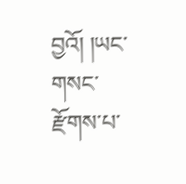བྱའོ། །ཡང་གསང་རྫོགས་པ་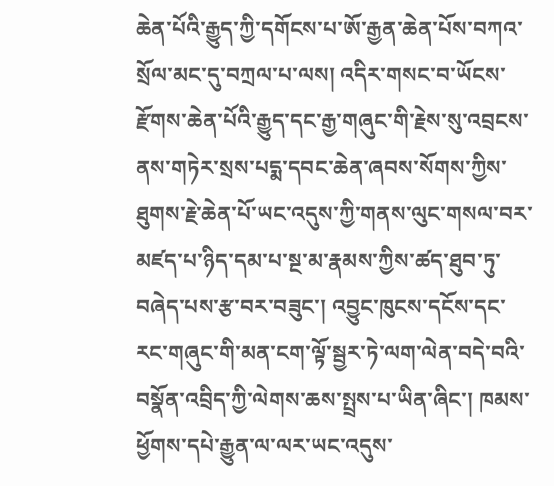ཆེན་པོའི་རྒྱུད་ཀྱི་དགོངས་པ་ཨོ་རྒྱན་ཆེན་པོས་བཀའ་སྲོལ་མང་དུ་བཀྲལ་པ་ལས། འདིར་གསང་བ་ཡོངས་རྫོགས་ཆེན་པོའི་རྒྱུད་དང་རྒྱ་གཞུང་གི་རྗེས་སུ་འབྲངས་ནས་གཏེར་སྲས་པདྨ་དབང་ཆེན་ཞབས་སོགས་ཀྱིས་ཐུགས་རྗེ་ཆེན་པོ་ཡང་འདུས་ཀྱི་གནས་ལུང་གསལ་བར་མཛད་པ་ཉིད་དམ་པ་སྔ་མ་རྣམས་ཀྱིས་ཚད་ཐུབ་ཏུ་བཞེད་པས་རྩ་བར་བཟུང་། འབྱུང་ཁུངས་དངོས་དང་རང་གཞུང་གི་མན་ངག་ལྟོ་སྦྱར་ཏེ་ལག་ལེན་བདེ་བའི་བསྣོན་འབྲིད་ཀྱི་ལེགས་ཆས་སྤྲས་པ་ཡིན་ཞིང་། ཁམས་ཕྱོགས་དཔེ་རྒྱུན་ལ་ལར་ཡང་འདུས་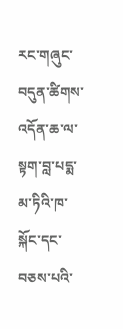རང་གཞུང་བདུན་ཚིགས་འདོན་ཆ་ལ་སྟག་བླ་པདྨ་མ་ཏིའི་ཁ་སྐོང་དང་བཅས་པའི་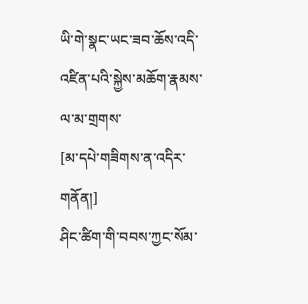ཡི་གེ་སྣང་ཡང་ཟབ་ཆོས་འདི་འཛིན་པའི་སྐྱེས་མཆོག་རྣམས་ལ་མ་གྲགས་
[མ་དཔེ་གཟིགས་ན་འདིར་གནོན།]
ཤིང་ཚིག་གི་བབས་ཀྱང་སོམ་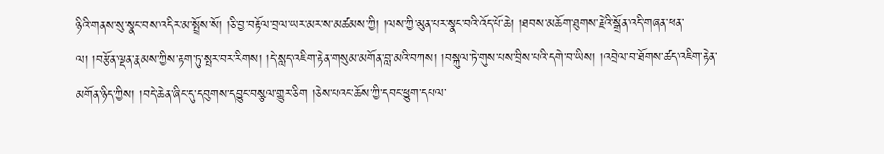ཉིའི་གནས་སུ་སྣང་བས་འདིར་མ་སྤྲོས་སོ། །ཅི་བྱ་བརྟོལ་བྲལ་ཡར་མར་ས་མཚམས་ཀྱི། །ལས་ཀྱི་མུན་པར་སྣང་བའི་འོད་པོ་ཆེ། །ཐབས་མཆོག་ཐུགས་རྗེའི་སྒྲོན་འདི་གཞན་ཕན་ལ། །བརྩོན་ལྡན་རྣམས་ཀྱིས་རྟག་ཏུ་སྤར་བར་རིགས། །དེ་སླད་འཇིག་རྟེན་གསུམ་མགོན་བླ་མའི་བཀས། །བསྐུལ་ཏེ་གུས་པས་བྲིས་པའི་དགེ་བ་ཡིས། །འབྲེལ་བ་ཐོགས་ཚད་འཇིག་རྟེན་མགོན་ཉིད་ཀྱིས། །བདེ་ཆེན་ཞིང་དུ་དབུགས་དབྱུང་བསྩལ་གྱུར་ཅིག །ཅེས་པའང་ཆོས་ཀྱི་དབང་ཕྱུག་དཔལ་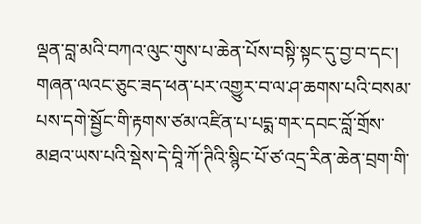ལྡན་བླ་མའི་བཀའ་ལུང་གུས་པ་ཆེན་པོས་བསྟི་སྟང་དུ་བྱ་བ་དང་། གཞན་ལའང་ཅུང་ཟད་ཕན་པར་འགྱུར་བ་ལ་ཤ་ཆགས་པའི་བསམ་པས་དགེ་སྦྱོང་གི་རྟགས་ཙམ་འཛིན་པ་པདྨ་གར་དབང་བློ་གྲོས་མཐའ་ཡས་པའི་སྡེས་དེ་བཱི་ཀོ་ཊིའི་སྙིང་པོ་ཙ་འདྲ་རིན་ཆེན་བྲག་གི་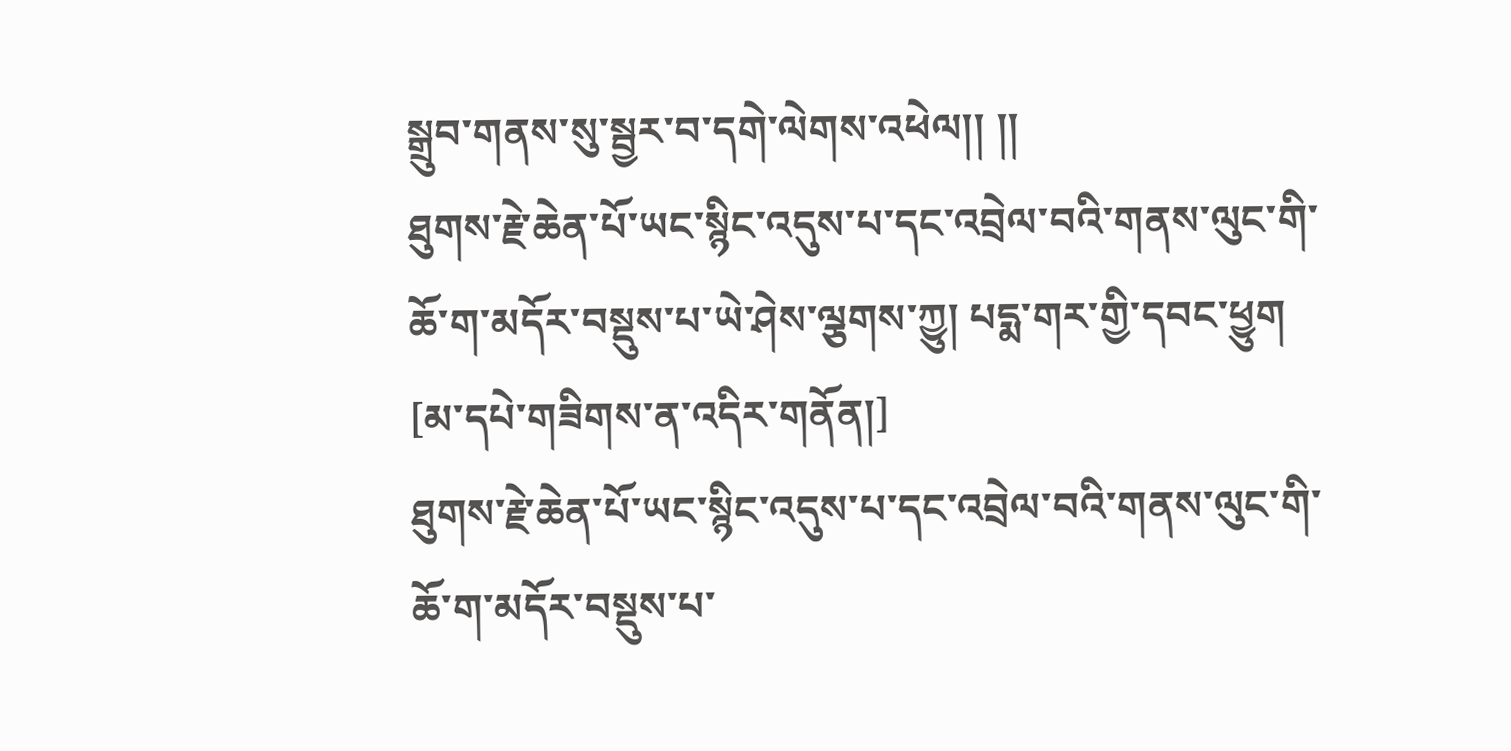སྒྲུབ་གནས་སུ་སྦྱར་བ་དགེ་ལེགས་འཕེལ།། །།
ཐུགས་རྗེ་ཆེན་པོ་ཡང་སྙིང་འདུས་པ་དང་འབྲེལ་བའི་གནས་ལུང་གི་ཆོ་ག་མདོར་བསྡུས་པ་ཡེ་ཤེས་ལྕགས་ཀྱུ། པདྨ་གར་གྱི་དབང་ཕྱུག
[མ་དཔེ་གཟིགས་ན་འདིར་གནོན།]
ཐུགས་རྗེ་ཆེན་པོ་ཡང་སྙིང་འདུས་པ་དང་འབྲེལ་བའི་གནས་ལུང་གི་ཆོ་ག་མདོར་བསྡུས་པ་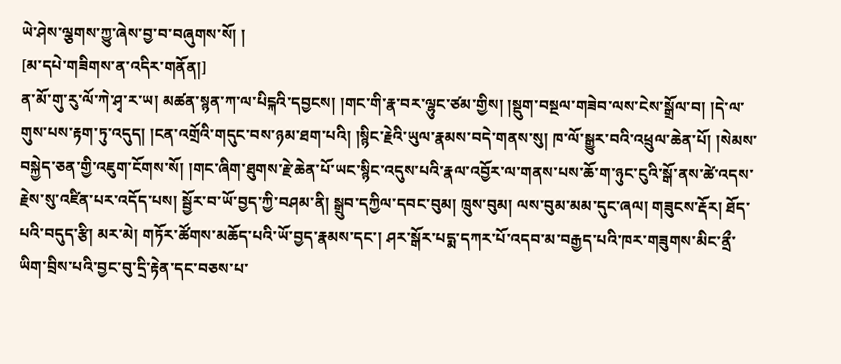ཡེ་ཤེས་ལྕགས་ཀྱུ་ཞེས་བྱ་བ་བཞུགས་སོ། །
[མ་དཔེ་གཟིགས་ན་འདིར་གནོན།]
ན་མོ་གུ་རུ་ལོ་ཀེ་ཤྭ་ར་ཡ། མཚན་སྙན་ཀ་ལ་པིངྐའི་དབྱངས། །གང་གི་རྣ་བར་ལྷུང་ཙམ་གྱིས། །སྡུག་བསྔལ་གཟེབ་ལས་ངེས་སྒྲོལ་བ། །དེ་ལ་གུས་པས་རྟག་ཏུ་འདུད། །ངན་འགྲོའི་གདུང་བས་ཉམ་ཐག་པའི། །སྙིང་རྗེའི་ཡུལ་རྣམས་བདེ་གནས་སུ། ཁ་ལོ་སྒྱུར་བའི་འཕྲུལ་ཆེན་པོ། །སེམས་བསྐྱེད་ཅན་གྱི་འཇུག་ངོགས་སོ། །གང་ཞིག་ཐུགས་རྗེ་ཆེན་པོ་ཡང་སྙིང་འདུས་པའི་རྣལ་འབྱོར་ལ་གནས་པས་ཆོ་ག་ཉུང་ངུའི་སྒོ་ནས་ཚེ་འདས་རྗེས་སུ་འཛིན་པར་འདོད་པས། སྦྱོར་བ་ཡོ་བྱད་ཀྱི་བཤམ་ནི། སྒྲུབ་དཀྱིལ་དབང་བུམ། ཁྲུས་བུམ། ལས་བུམ་མམ་དུང་ཞལ། གཟུངས་རྡོར། ཐོད་པའི་བདུད་རྩི། མར་མེ། གཏོར་ཚོགས་མཆོད་པའི་ཡོ་བྱད་རྣམས་དང་། ཤར་སྒོར་པདྨ་དཀར་པོ་འདབ་མ་བརྒྱད་པའི་ཁར་གཟུགས་མིང་ནྲྀ་ཡིག་བྲིས་པའི་བྱང་བུ་དྲི་རྟེན་དང་བཅས་པ་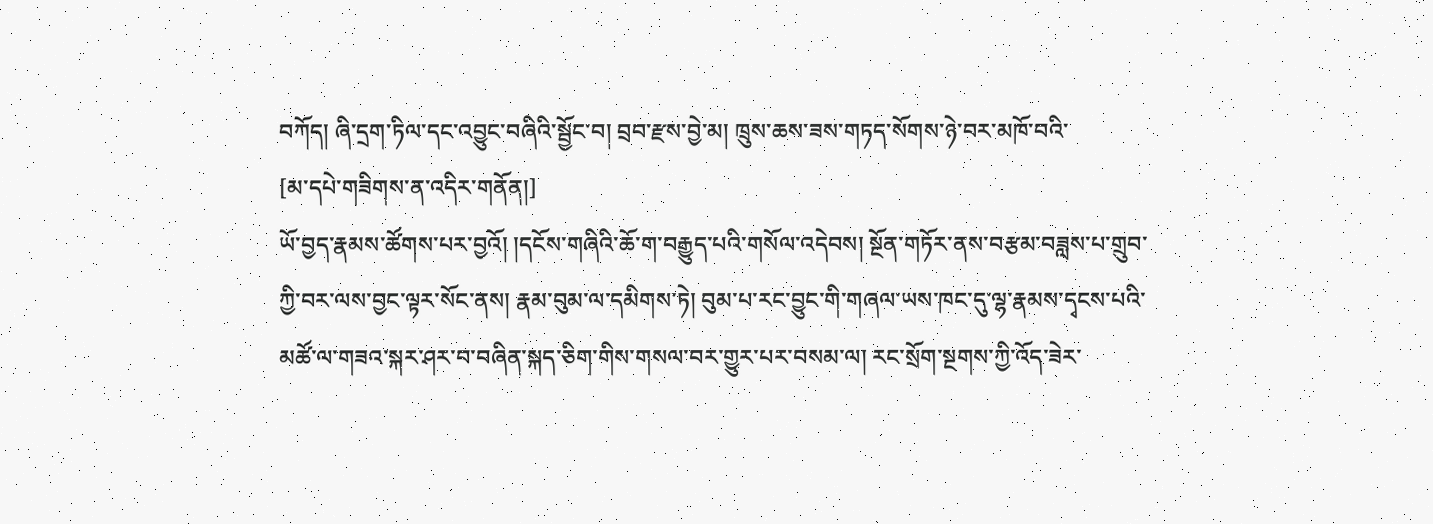བཀོད། ཞི་དྲག་ཏིལ་དང་འབྱུང་བཞིའི་སྦྱོང་བ། བྲབ་རྫས་བྱེ་མ། ཁྲུས་ཆས་ཟས་གཏད་སོགས་ཉེ་བར་མཁོ་བའི་
[མ་དཔེ་གཟིགས་ན་འདིར་གནོན།]
ཡོ་བྱད་རྣམས་ཚོགས་པར་བྱའོ། །དངོས་གཞིའི་ཆོ་ག་བརྒྱུད་པའི་གསོལ་འདེབས། སྔོན་གཏོར་ནས་བརྩམ་བཟླས་པ་གྲུབ་ཀྱི་བར་ལས་བྱང་ལྟར་སོང་ནས། རྣམ་བུམ་ལ་དམིགས་ཏེ། བུམ་པ་རང་བྱུང་གི་གཞལ་ཡས་ཁང་དུ་ལྷ་རྣམས་དྭངས་པའི་མཚོ་ལ་གཟའ་སྐར་ཤར་བ་བཞིན་སྐད་ཅིག་གིས་གསལ་བར་གྱུར་པར་བསམ་ལ། རང་སྲོག་སྔགས་ཀྱི་འོད་ཟེར་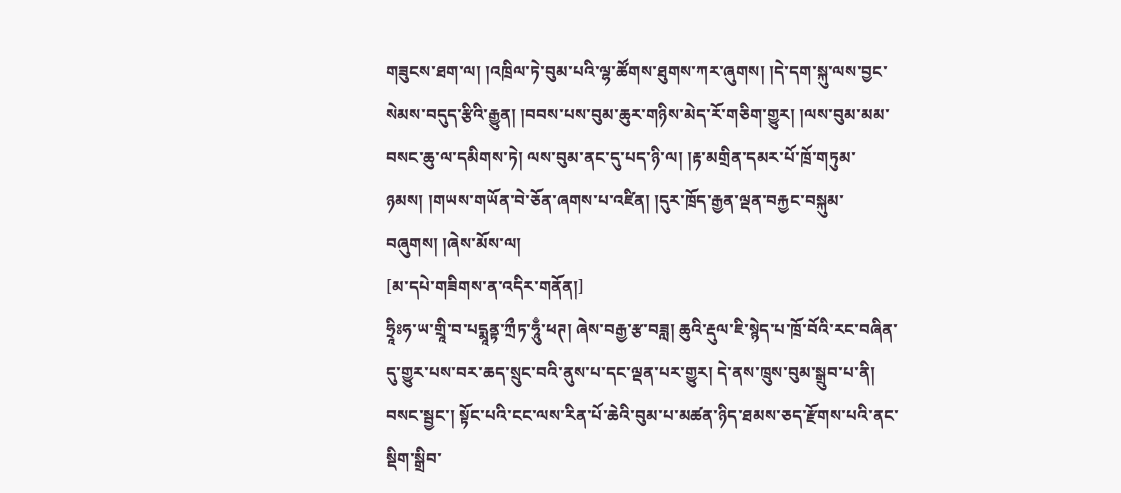གཟུངས་ཐག་ལ། །འཁྲིལ་ཏེ་བུམ་པའི་ལྷ་ཚོགས་ཐུགས་ཀར་ཞུགས། །དེ་དག་སྐུ་ལས་བྱང་སེམས་བདུད་རྩིའི་རྒྱུན། །བབས་པས་བུམ་ཆུར་གཉིས་མེད་རོ་གཅིག་གྱུར། །ལས་བུམ་མམ་བསང་ཆུ་ལ་དམིགས་ཏེ། ལས་བུམ་ནང་དུ་པད་ཉི་ལ། །རྟ་མགྲིན་དམར་པོ་ཁྲོ་གཏུམ་ཉམས། །གཡས་གཡོན་བེ་ཅོན་ཞགས་པ་འཛིན། །དུར་ཁྲོད་རྒྱན་ལྡན་བརྐྱང་བསྐུམ་བཞུགས། །ཞེས་མོས་ལ།
[མ་དཔེ་གཟིགས་ན་འདིར་གནོན།]
ཧྲཱིཿཧ་ཡ་གྲཱི་བ་པདྨཱནྟ་ཀྲྀཏ་ཧཱུྃ་ཕཊ། ཞེས་བརྒྱ་རྩ་བཟླ། ཆུའི་རྡུལ་ཇི་སྙེད་པ་ཁྲོ་བོའི་རང་བཞིན་དུ་གྱུར་པས་བར་ཆད་སྲུང་བའི་ནུས་པ་དང་ལྡན་པར་གྱུར། དེ་ནས་ཁྲུས་བུམ་སྒྲུབ་པ་ནི། བསང་སྦྱང་། སྟོང་པའི་ངང་ལས་རིན་པོ་ཆེའི་བུམ་པ་མཚན་ཉིད་ཐམས་ཅད་རྫོགས་པའི་ནང་སྡིག་སྒྲིབ་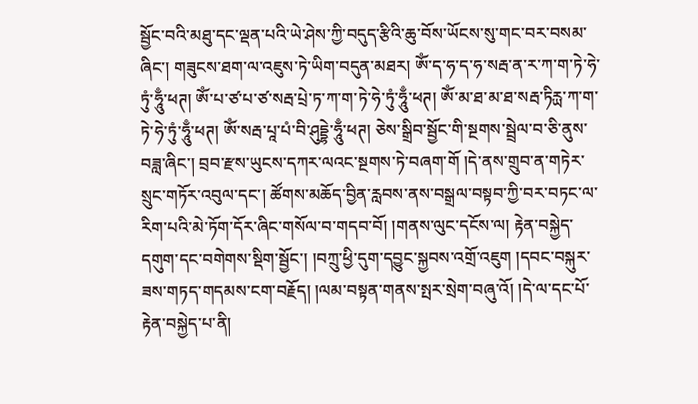སྦྱོང་བའི་མཐུ་དང་ལྡན་པའི་ཡེ་ཤེས་ཀྱི་བདུད་རྩིའི་ཆུ་བོས་ཡོངས་སུ་གང་བར་བསམ་ཞིང་། གཟུངས་ཐག་ལ་འཇུས་ཏེ་ཡིག་བདུན་མཐར། ཨོཾ་ད་ཧ་ད་ཧ་སརྦ་ན་ར་ཀ་ག་ཏེ་ཧེ་ཏུཾ་ཧཱུྃ་ཕཊ། ཨོཾ་པ་ཙ་པ་ཙ་སརྦ་པྲེ་ཏ་ཀ་ག་ཏེ་ཧེ་ཏུཾ་ཧཱུྃ་ཕཊ། ཨོཾ་མ་ཐ་མ་ཐ་སརྦ་ཏིརྻ་ཀ་ག་ཏེ་ཧེ་ཏུཾ་ཧཱུྃ་ཕཊ། ཨོཾ་སརྦ་པཱ་པཾ་བི་ཤུདྡྷེ་ཧཱུྃ་ཕཊ། ཅེས་སྒྲིབ་སྦྱོང་གི་སྔགས་སྦྲེལ་བ་ཅི་ནུས་བཟླ་ཞིང་། བྲབ་རྫས་ཡུངས་དཀར་ལའང་སྔགས་ཏེ་བཞག་གོ །དེ་ནས་གྲུབ་ན་གཏེར་སྲུང་གཏོར་འབུལ་དང་། ཚོགས་མཆོད་བྱིན་རླབས་ནས་བསྒྲལ་བསྟབ་ཀྱི་བར་བཏང་ལ་རིག་པའི་མེ་ཏོག་དོར་ཞིང་གསོལ་བ་གདབ་བོ། །གནས་ལུང་དངོས་ལ། རྟེན་བསྐྱེད་དགུག་དང་བགེགས་སྡིག་སྦྱོང་། །བཀྲུ་ཕྱི་དུག་དབྱུང་སྐྱབས་འགྲོ་འཇུག །དབང་བསྐུར་ཟས་གཏད་གདམས་ངག་བརྗོད། །ལམ་བསྟན་གནས་སྤར་སྲེག་བཞུ་འོ། །དེ་ལ་དང་པོ་རྟེན་བསྐྱེད་པ་ནི།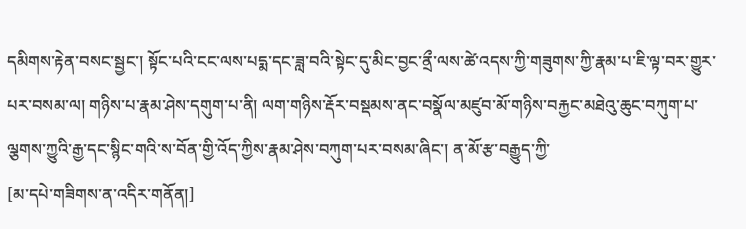དམིགས་རྟེན་བསང་སྦྱང་། སྟོང་པའི་ངང་ལས་པདྨ་དང་ཟླ་བའི་སྟེང་དུ་མིང་བྱང་ནྲྀ་ལས་ཚེ་འདས་ཀྱི་གཟུགས་ཀྱི་རྣམ་པ་ཇི་ལྟ་བར་གྱུར་པར་བསམ་ལ། གཉིས་པ་རྣམ་ཤེས་དགུག་པ་ནི། ལག་གཉིས་རྡོར་བསྡམས་ནང་བསྣོལ་མཛུབ་མོ་གཉིས་བརྐྱང་མཐེའུ་ཆུང་བཀུག་པ་ལྕགས་ཀྱུའི་རྒྱ་དང་སྙིང་གའི་ས་བོན་གྱི་འོད་ཀྱིས་རྣམ་ཤེས་བཀུག་པར་བསམ་ཞིང་། ན་མོ་རྩ་བརྒྱུད་ཀྱི་
[མ་དཔེ་གཟིགས་ན་འདིར་གནོན།]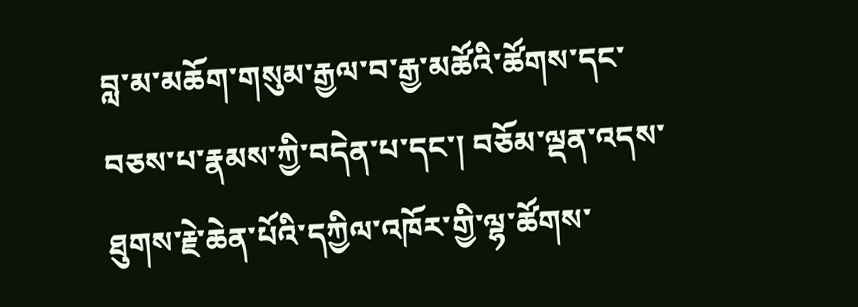བླ་མ་མཆོག་གསུམ་རྒྱལ་བ་རྒྱ་མཚོའི་ཚོགས་དང་བཅས་པ་རྣམས་ཀྱི་བདེན་པ་དང་། བཅོམ་ལྡན་འདས་ཐུགས་རྗེ་ཆེན་པོའི་དཀྱིལ་འཁོར་གྱི་ལྷ་ཚོགས་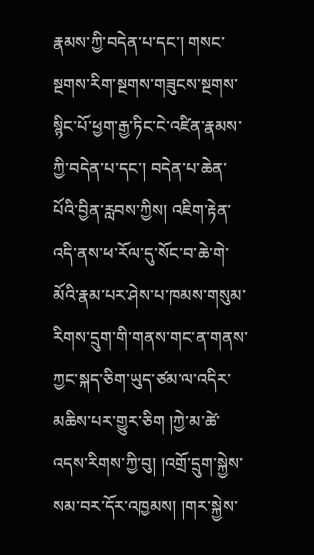རྣམས་ཀྱི་བདེན་པ་དང་། གསང་སྔགས་རིག་སྔགས་གཟུངས་སྔགས་སྙིང་པོ་ཕྱག་རྒྱ་ཏིང་ངེ་འཛིན་རྣམས་ཀྱི་བདེན་པ་དང་། བདེན་པ་ཆེན་པོའི་བྱིན་རླབས་ཀྱིས། འཇིག་རྟེན་འདི་ནས་ཕ་རོལ་དུ་སོང་བ་ཆེ་གེ་མོའི་རྣམ་པར་ཤེས་པ་ཁམས་གསུམ་རིགས་དྲུག་གི་གནས་གང་ན་གནས་ཀྱང་སྐད་ཅིག་ཡུད་ཙམ་ལ་འདིར་མཆིས་པར་གྱུར་ཅིག །ཀྱེ་མ་ཚེ་འདས་རིགས་ཀྱི་བུ། །འགྲོ་དྲུག་སྐྱེས་སམ་བར་དོར་འཁྱམས། །གར་སྐྱེས་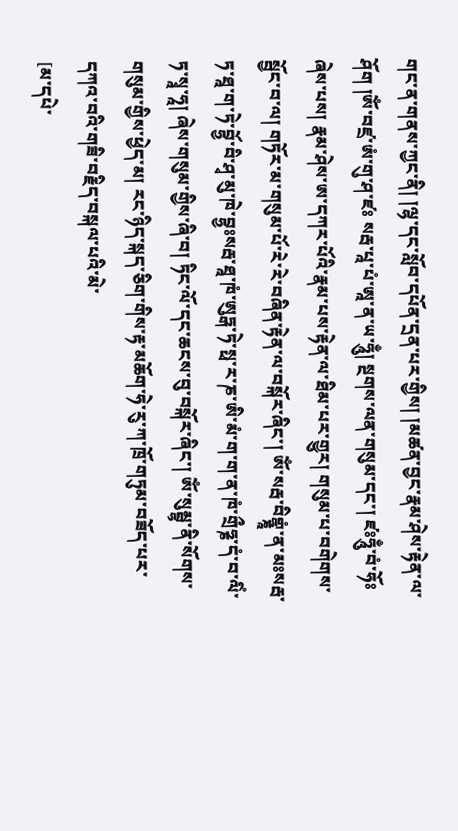གང་ན་གནས་ཀྱང་ནི། །ལྷ་དང་སློབ་དཔོན་དྲན་པར་གྱིས། །མཚན་བྱང་རྣམ་ཤེས་རྟེན་ལ་ཤོག །ཨོཾ་བཛྲ་ཨཾ་གུ་ཤ་ཛཿ སརྦ་པཱ་པཾ་ཨཱ་ན་ཡ་ཧཱུྃ། སྔགས་ལན་གསུམ་དང་། ཛཿཧཱུྃ་བཾ་ཧོཿ ཞེས་པས། རྣམ་ཤེས་ཨ་དཀར་པོའི་རྣམ་པས་རྟེན་ལ་ཐིམ་པར་གྱུར། གསུམ་པ་བགེགས་སྦྱོང་བ་ལ། གཏོར་མ་གསུམ་པོ་རེ་རེ་བཞིན་རྟེན་ལ་བསྐོར་ཞིང་། ཨོཾ་སརྦ་བིགྷྣཱཾ་ན་མཿསརྦ་ཏ་ཐཱ་ག་ཏེ་བྷྱོ་བི་ཤྭ་མུ་ཁེ་བྷྱཿསརྦ་ཐཱ་ཁཾ་ཨུཏྒ་ཏེ་སྥ་ར་ཎ་ཨི་མཾ་ག་ག་ན་ཁཾ་གྲྀཧྞ་དཾ་བ་ལིཾ་ཏ་སྭཱ་ཧཱ། ཞེས་གསུམ་གྱིས་ཞི་བ། ཏིང་ལོ་དང་ཆངས་བུ་བསྐོར་ཞིང་། ཨོཾ་སུམྦྷ་ནི་སོགས་གསུམ་གྱིས་ཕྱེད་མ། རང་ཉིད་སྐད་ཅིག་གིས་རྟ་མཆོག་ཧེ་རུ་ཀ་ཁྲོ་གཏུམ་བཟོད་པར་དཀའ་བའི་གཟི་བརྗིད་བསྐལ་པའི་མེ་
[མ་དཔེ་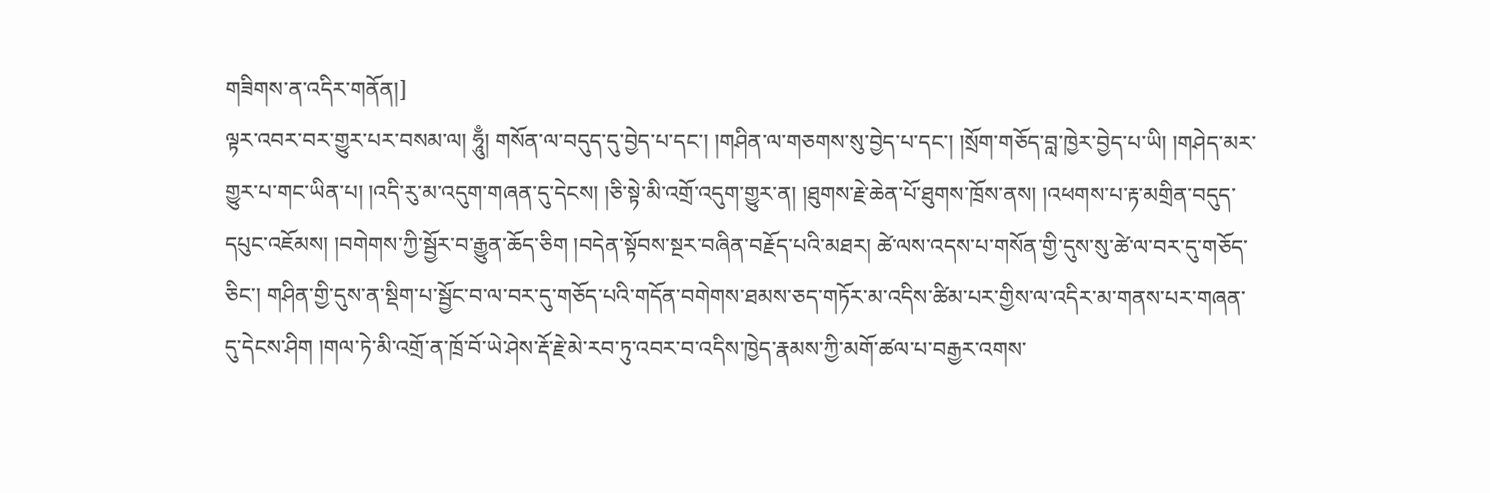གཟིགས་ན་འདིར་གནོན།]
ལྟར་འབར་བར་གྱུར་པར་བསམ་ལ། ཧཱུྃ། གསོན་ལ་བདུད་དུ་བྱེད་པ་དང་། །གཤིན་ལ་གཅགས་སུ་བྱེད་པ་དང་། །སྲོག་གཅོད་བླ་ཁྱེར་བྱེད་པ་ཡི། །གཤེད་མར་གྱུར་པ་གང་ཡིན་པ། །འདི་རུ་མ་འདུག་གཞན་དུ་དེངས། །ཅི་སྟེ་མི་འགྲོ་འདུག་གྱུར་ན། །ཐུགས་རྗེ་ཆེན་པོ་ཐུགས་ཁྲོས་ནས། །འཕགས་པ་རྟ་མགྲིན་བདུད་དཔུང་འཇོམས། །བགེགས་ཀྱི་སྦྱོར་བ་རྒྱུན་ཆོད་ཅིག །བདེན་སྟོབས་སྔར་བཞིན་བརྗོད་པའི་མཐར། ཚེ་ལས་འདས་པ་གསོན་གྱི་དུས་སུ་ཚེ་ལ་བར་དུ་གཅོད་ཅིང་། གཤིན་གྱི་དུས་ན་སྡིག་པ་སྦྱོང་བ་ལ་བར་དུ་གཅོད་པའི་གདོན་བགེགས་ཐམས་ཅད་གཏོར་མ་འདིས་ཚིམ་པར་གྱིས་ལ་འདིར་མ་གནས་པར་གཞན་དུ་དེངས་ཤིག །གལ་ཏེ་མི་འགྲོ་ན་ཁྲོ་བོ་ཡེ་ཤེས་རྡོ་རྗེ་མེ་རབ་ཏུ་འབར་བ་འདིས་ཁྱེད་རྣམས་ཀྱི་མགོ་ཚལ་པ་བརྒྱར་འགས་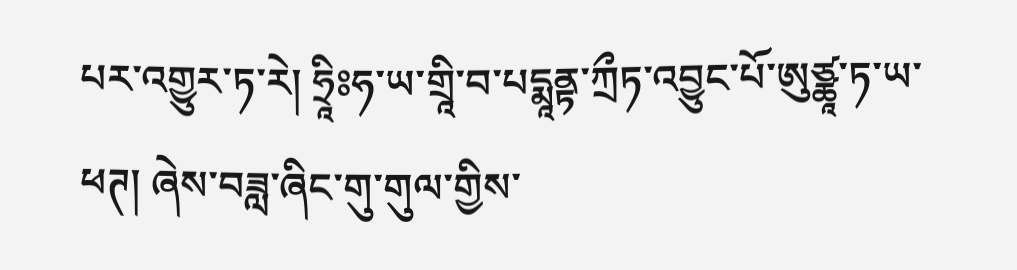པར་འགྱུར་ཏ་རེ། ཧྲཱིཿཧ་ཡ་གྲཱི་བ་པདྨཱནྟ་ཀྲྀཏ་འབྱུང་པོ་ཨུཙྪཱ་ཏ་ཡ་ཕཊ། ཞེས་བཟླ་ཞིང་གུ་གུལ་གྱིས་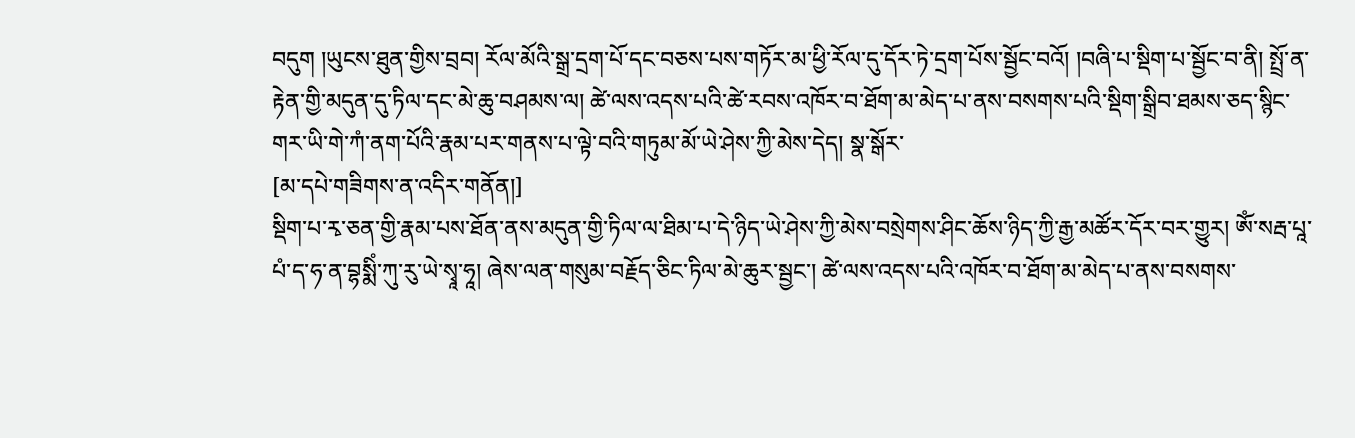བདུག །ཡུངས་ཐུན་གྱིས་བྲབ། རོལ་མོའི་སྒྲ་དྲག་པོ་དང་བཅས་པས་གཏོར་མ་ཕྱི་རོལ་དུ་དོར་ཏེ་དྲག་པོས་སྦྱོང་བའོ། །བཞི་པ་སྡིག་པ་སྦྱོང་བ་ནི། སྤྲོ་ན་རྟེན་གྱི་མདུན་དུ་ཏིལ་དང་མེ་ཆུ་བཤམས་ལ། ཚེ་ལས་འདས་པའི་ཚེ་རབས་འཁོར་བ་ཐོག་མ་མེད་པ་ནས་བསགས་པའི་སྡིག་སྒྲིབ་ཐམས་ཅད་སྙིང་གར་ཡི་གེ་ཀཾ་ནག་པོའི་རྣམ་པར་གནས་པ་ལྟེ་བའི་གཏུམ་མོ་ཡེ་ཤེས་ཀྱི་མེས་དེད། སྣ་སྒོར་
[མ་དཔེ་གཟིགས་ན་འདིར་གནོན།]
སྡིག་པ་རྭ་ཅན་གྱི་རྣམ་པས་ཐོན་ནས་མདུན་གྱི་ཏིལ་ལ་ཐིམ་པ་དེ་ཉིད་ཡེ་ཤེས་ཀྱི་མེས་བསྲེགས་ཤིང་ཆོས་ཉིད་ཀྱི་རྒྱ་མཚོར་དོར་བར་གྱུར། ཨོཾ་སརྦ་པཱ་པཾ་ད་ཧ་ན་བྷསྨིཾ་ཀུ་རུ་ཡེ་སྭཱ་ཧཱ། ཞེས་ལན་གསུམ་བརྗོད་ཅིང་ཏིལ་མེ་ཆུར་སྦྱང་། ཚེ་ལས་འདས་པའི་འཁོར་བ་ཐོག་མ་མེད་པ་ནས་བསགས་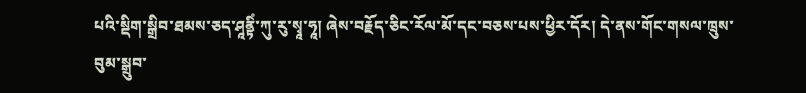པའི་སྡིག་སྒྲིབ་ཐམས་ཅད་ཤཱནྟིཾ་ཀུ་རུ་སྭཱ་ཧཱ། ཞེས་བརྗོད་ཅིང་རོལ་མོ་དང་བཅས་པས་ཕྱིར་དོར། དེ་ནས་གོང་གསལ་ཁྲུས་བུམ་སྒྲུབ་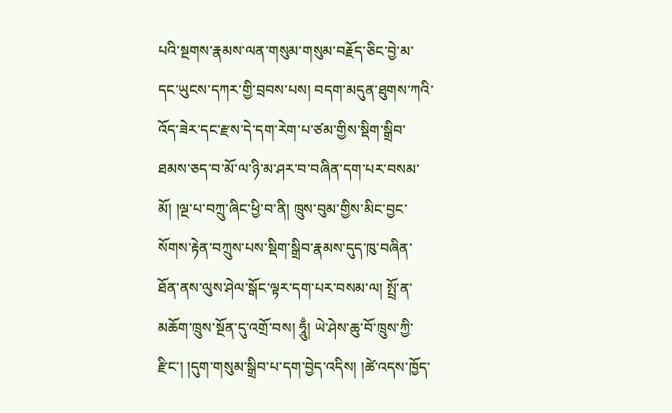པའི་སྔགས་རྣམས་ལན་གསུམ་གསུམ་བརྗོད་ཅིང་བྱེ་མ་དང་ཡུངས་དཀར་གྱི་བྲབས་པས། བདག་མདུན་ཐུགས་ཀའི་འོད་ཟེར་དང་རྫས་དེ་དག་རེག་པ་ཙམ་གྱིས་སྡིག་སྒྲིབ་ཐམས་ཅད་བ་མོ་ལ་ཉི་མ་ཤར་བ་བཞིན་དག་པར་བསམ་མོ། །ལྔ་པ་བཀྲུ་ཞིང་ཕྱི་བ་ནི། ཁྲུས་བུམ་གྱིས་མིང་བྱང་སོགས་རྟེན་བཀྲུས་པས་སྡིག་སྒྲིབ་རྣམས་དུད་ཁུ་བཞིན་ཐོན་ནས་ལུས་ཤེལ་སྒོང་ལྟར་དག་པར་བསམ་ལ། སྤྲོ་ན་མཆོག་ཁྲུས་སྔོན་དུ་འགྲོ་བས། ཧཱུྃ། ཡེ་ཤེས་ཆུ་བོ་ཁྲུས་ཀྱི་རྫིང་། །དུག་གསུམ་སྒྲིབ་པ་དག་བྱེད་འདིས། །ཚེ་འདས་ཁྱོད་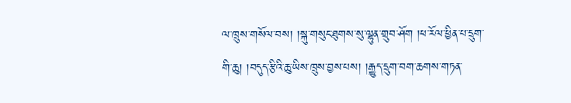ལ་ཁྲུས་གསོལ་བས། །སྐུ་གསུང་ཐུགས་སུ་ལྷུན་གྲུབ་ཤོག །ཕ་རོལ་ཕྱིན་པ་དྲུག་གི་ཆུ། །བདུད་རྩིའི་ཆུ་ཡིས་ཁྲུས་བྱས་པས། །རྒྱུད་དྲུག་བག་ཆགས་གཏན་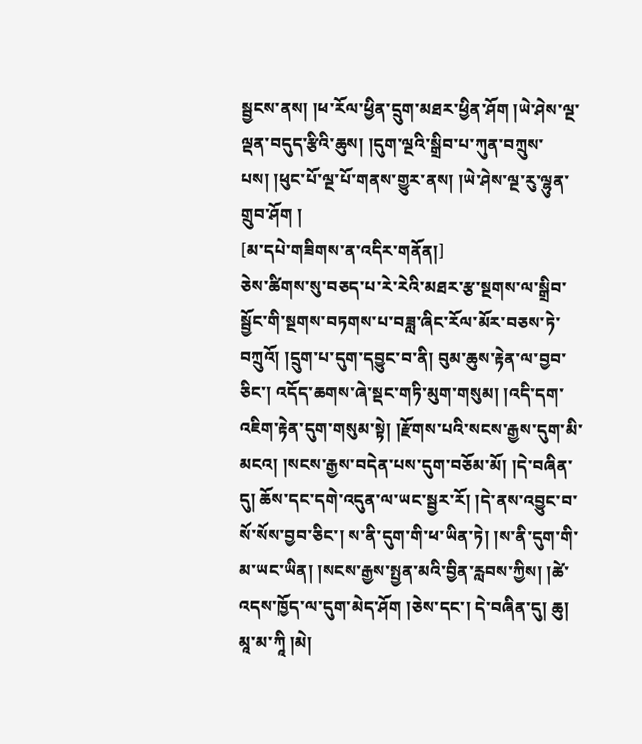སྦྱངས་ནས། །ཕ་རོལ་ཕྱིན་དྲུག་མཐར་ཕྱིན་ཤོག །ཡེ་ཤེས་ལྔ་ལྡན་བདུད་རྩིའི་ཆུས། །དུག་ལྔའི་སྒྲིབ་པ་ཀུན་བཀྲུས་པས། །ཕུང་པོ་ལྔ་པོ་གནས་གྱུར་ནས། །ཡེ་ཤེས་ལྔ་རུ་ལྷུན་གྲུབ་ཤོག །
[མ་དཔེ་གཟིགས་ན་འདིར་གནོན།]
ཅེས་ཚིགས་སུ་བཅད་པ་རེ་རེའི་མཐར་རྩ་སྔགས་ལ་སྒྲིབ་སྦྱོང་གི་སྔགས་བཏགས་པ་བཟླ་ཞིང་རོལ་མོར་བཅས་ཏེ་བཀྲུའོ། །དྲུག་པ་དུག་དབྱུང་བ་ནི། བུམ་ཆུས་རྟེན་ལ་བྱབ་ཅིང་། འདོད་ཆགས་ཞེ་སྡང་གཏི་མུག་གསུམ། །འདི་དག་འཇིག་རྟེན་དུག་གསུམ་སྟེ། །རྫོགས་པའི་སངས་རྒྱས་དུག་མི་མངའ། །སངས་རྒྱས་བདེན་པས་དུག་བཅོམ་མོ། །དེ་བཞིན་དུ། ཆོས་དང་དགེ་འདུན་ལ་ཡང་སྦྱར་རོ། །དེ་ནས་འབྱུང་བ་སོ་སོས་བྱབ་ཅིང་། ས་ནི་དུག་གི་ཕ་ཡིན་ཏེ། །ས་ནི་དུག་གི་མ་ཡང་ཡིན། །སངས་རྒྱས་སྤྱན་མའི་བྱིན་རླབས་ཀྱིས། །ཚེ་འདས་ཁྱོད་ལ་དུག་མེད་ཤོག །ཅེས་དང་། དེ་བཞིན་དུ། ཆུ། མཱ་མ་ཀཱི །མེ།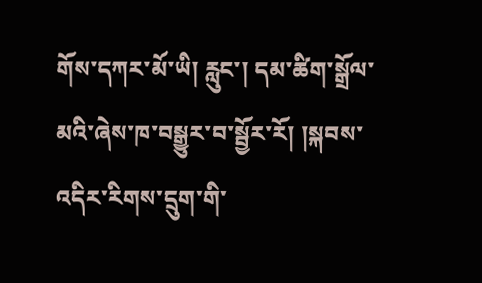གོས་དཀར་མོ་ཡི། རླུང་། དམ་ཚིག་སྒྲོལ་མའི་ཞེས་ཁ་བསྒྱུར་བ་སྦྱོར་རོ། །སྐབས་འདིར་རིགས་དྲུག་གི་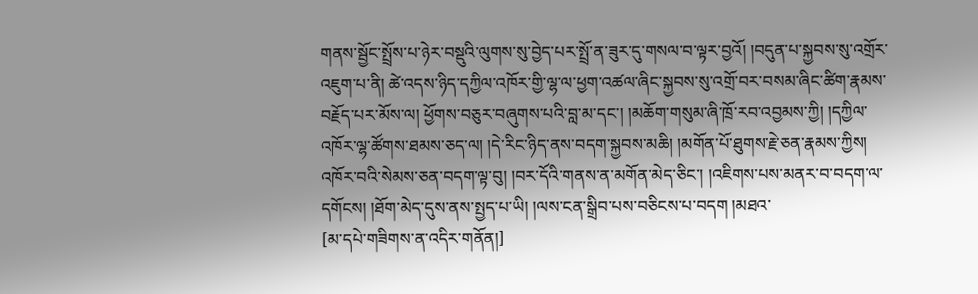གནས་སྦྱོང་སྤྲོས་པ་ཉེར་བསྡུའི་ལུགས་སུ་བྱེད་པར་སྤྲོ་ན་ཟུར་དུ་གསལ་བ་ལྟར་བྱའོ། །བདུན་པ་སྐྱབས་སུ་འགྲོར་འཇུག་པ་ནི། ཚེ་འདས་ཉིད་དཀྱིལ་འཁོར་གྱི་ལྷ་ལ་ཕྱག་འཚལ་ཞིང་སྐྱབས་སུ་འགྲོ་བར་བསམ་ཞིང་ཚིག་རྣམས་བརྗོད་པར་མོས་ལ། ཕྱོགས་བཅུར་བཞུགས་པའི་བླ་མ་དང་། །མཆོག་གསུམ་ཞི་ཁྲོ་རབ་འབྱམས་ཀྱི། །དཀྱིལ་འཁོར་ལྷ་ཚོགས་ཐམས་ཅད་ལ། །དེ་རིང་ཉིད་ནས་བདག་སྐྱབས་མཆི། །མགོན་པོ་ཐུགས་རྗེ་ཅན་རྣམས་ཀྱིས། འཁོར་བའི་སེམས་ཅན་བདག་ལྟ་བུ། །བར་དོའི་གནས་ན་མགོན་མེད་ཅིང་། །འཇིགས་པས་མནར་བ་བདག་ལ་དགོངས། །ཐོག་མེད་དུས་ནས་སྤྱད་པ་ཡི། །ལས་ངན་སྒྲིབ་པས་བཅིངས་པ་བདག །མཐའ་
[མ་དཔེ་གཟིགས་ན་འདིར་གནོན།]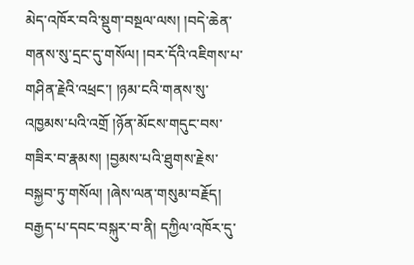མེད་འཁོར་བའི་སྡུག་བསྔལ་ལས། །བདེ་ཆེན་གནས་སུ་དྲང་དུ་གསོལ། །བར་དོའི་འཇིགས་པ་གཤིན་རྗེའི་འཕྲང་། །ཉམ་ངའི་གནས་སུ་འཁྱམས་པའི་འགྲོ །ཉོན་མོངས་གདུང་བས་གཟིར་བ་རྣམས། །བྱམས་པའི་ཐུགས་རྗེས་བསྐྱབ་ཏུ་གསོལ། །ཞེས་ལན་གསུམ་བརྗོད། བརྒྱད་པ་དབང་བསྐུར་བ་ནི། དཀྱིལ་འཁོར་དུ་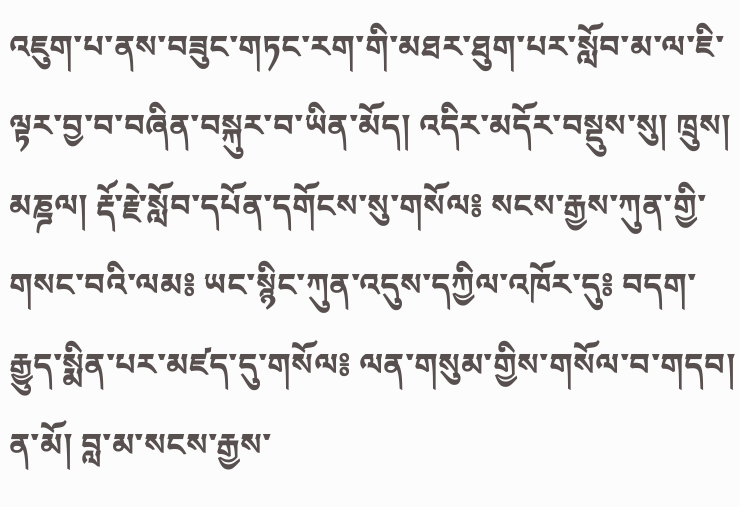འཇུག་པ་ནས་བཟུང་གཏང་རག་གི་མཐར་ཐུག་པར་སློབ་མ་ལ་ཇི་ལྟར་བྱ་བ་བཞིན་བསྐུར་བ་ཡིན་མོད། འདིར་མདོར་བསྡུས་སུ། ཁྲུས། མཎྜལ། རྡོ་རྗེ་སློབ་དཔོན་དགོངས་སུ་གསོལ༔ སངས་རྒྱས་ཀུན་གྱི་གསང་བའི་ལམ༔ ཡང་སྙིང་ཀུན་འདུས་དཀྱིལ་འཁོར་དུ༔ བདག་རྒྱུད་སྨིན་པར་མཛད་དུ་གསོལ༔ ལན་གསུམ་གྱིས་གསོལ་བ་གདབ། ན་མོ། བླ་མ་སངས་རྒྱས་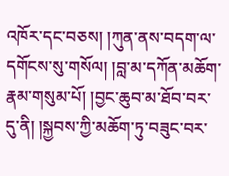འཁོར་དང་བཅས། །ཀུན་ནས་བདག་ལ་དགོངས་སུ་གསོལ། །བླ་མ་དཀོན་མཆོག་རྣམ་གསུམ་པོ། །བྱང་ཆུབ་མ་ཐོབ་བར་དུ་ནི། །སྐྱབས་ཀྱི་མཆོག་ཏུ་བཟུང་བར་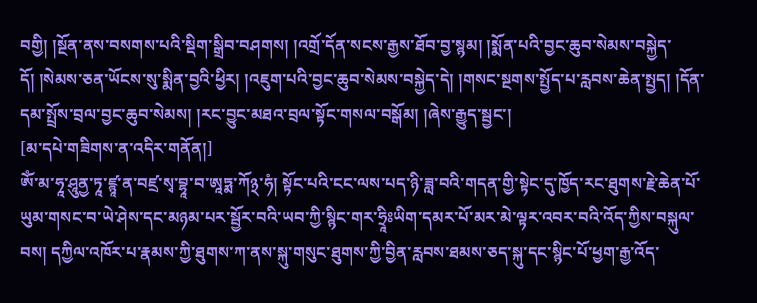བགྱི། །སྔོན་ནས་བསགས་པའི་སྡིག་སྒྲིབ་བཤགས། །འགྲོ་དོན་སངས་རྒྱས་ཐོབ་བྱ་སྙམ། །སྨོན་པའི་བྱང་ཆུབ་སེམས་བསྐྱེད་དོ། །སེམས་ཅན་ཡོངས་སུ་སྨིན་བྱའི་ཕྱིར། །འཇུག་པའི་བྱང་ཆུབ་སེམས་བསྐྱེད་དེ། །གསང་སྔགས་སྤྱོད་པ་རླབས་ཆེན་སྤྱད། །དོན་དམ་སྤྲོས་བྲལ་བྱང་ཆུབ་སེམས། །རང་བྱུང་མཐའ་བྲལ་སྟོང་གསལ་བསྒོམ། །ཞེས་རྒྱུད་སྦྱང་།
[མ་དཔེ་གཟིགས་ན་འདིར་གནོན།]
ཨོཾ་མ་ཧཱ་ཤཱུནྱ་ཏཱ་ཛྙཱ་ན་བཛྲ་སྭ་བྷཱ་བ་ཨཱཏྨ་ཀོ྅་ཧཾ། སྟོང་པའི་ངང་ལས་པད་ཉི་ཟླ་བའི་གདན་གྱི་སྟེང་དུ་ཁྱོད་རང་ཐུགས་རྗེ་ཆེན་པོ་ཡུམ་གསང་བ་ཡེ་ཤེས་དང་མཉམ་པར་སྦྱོར་བའི་ཡབ་ཀྱི་སྙིང་གར་ཧྲཱིཿཡིག་དམར་པོ་མར་མེ་ལྟར་འབར་བའི་འོད་ཀྱིས་བསྐུལ་བས། དཀྱིལ་འཁོར་པ་རྣམས་ཀྱི་ཐུགས་ཀ་ནས་སྐུ་གསུང་ཐུགས་ཀྱི་བྱིན་རླབས་ཐམས་ཅད་སྐུ་དང་སྙིང་པོ་ཕྱག་རྒྱ་འོད་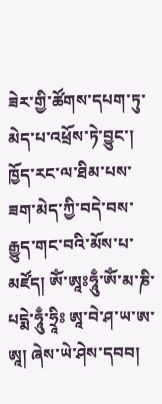ཟེར་གྱི་ཚོགས་དཔག་ཏུ་མེད་པ་འཕྲོས་ཏེ་བྱུང་། ཁྱོད་རང་ལ་ཐིམ་པས་ཟག་མེད་ཀྱི་བདེ་བས་རྒྱུད་གང་བའི་མོས་པ་མཛོད། ཨོཾ་ཨཱཿཧཱུྃ་ཨོཾ་མ་ཎི་པདྨེ་ཧཱུྃ་ཧྲཱིཿ ཨཱ་བེ་ཤ་ཡ་ཨ་ཨཱ། ཞེས་ཡེ་ཤེས་དབབ།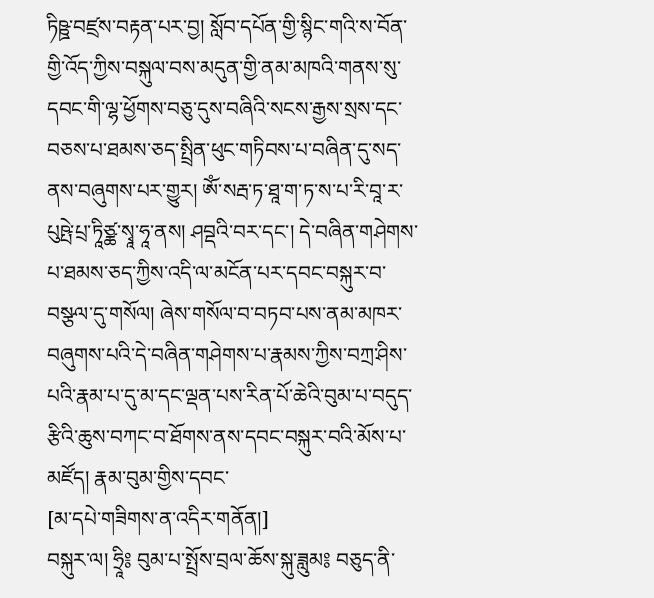ཏིཥྛ་བཛྲས་བརྟན་པར་བྱ། སློབ་དཔོན་གྱི་སྙིང་གའི་ས་བོན་གྱི་འོད་ཀྱིས་བསྐུལ་བས་མདུན་གྱི་ནམ་མཁའི་གནས་སུ་དབང་གི་ལྷ་ཕྱོགས་བཅུ་དུས་བཞིའི་སངས་རྒྱས་སྲས་དང་བཅས་པ་ཐམས་ཅད་སྤྲིན་ཕུང་གཏིབས་པ་བཞིན་དུ་སད་ནས་བཞུགས་པར་གྱུར། ཨོཾ་སརྦ་ཏ་ཐཱ་ག་ཏ་ས་པ་རི་བཱ་ར་པུཥྤེ་པྲ་ཏཱིཙྪ་སྭཱ་ཧཱ་ནས། ཤབྡའི་བར་དང་། དེ་བཞིན་གཤེགས་པ་ཐམས་ཅད་ཀྱིས་འདི་ལ་མངོན་པར་དབང་བསྐུར་བ་བསྩལ་དུ་གསོལ། ཞེས་གསོལ་བ་བཏབ་པས་ནམ་མཁར་བཞུགས་པའི་དེ་བཞིན་གཤེགས་པ་རྣམས་ཀྱིས་བཀྲ་ཤིས་པའི་རྣམ་པ་དུ་མ་དང་ལྡན་པས་རིན་པོ་ཆེའི་བུམ་པ་བདུད་རྩིའི་ཆུས་བཀང་བ་ཐོགས་ནས་དབང་བསྐུར་བའི་མོས་པ་མཛོད། རྣམ་བུམ་གྱིས་དབང་
[མ་དཔེ་གཟིགས་ན་འདིར་གནོན།]
བསྐུར་ལ། ཧྲཱི༔ བུམ་པ་སྤྲོས་བྲལ་ཆོས་སྐུ་ཟླུམ༔ བཅུད་ནི་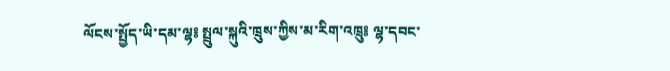ལོངས་སྤྱོད་ཡི་དམ་ལྷ༔ སྤྲུལ་སྐུའི་ཁྲུས་ཀྱིས་མ་རིག་འཁྲུ༔ ལྷ་དབང་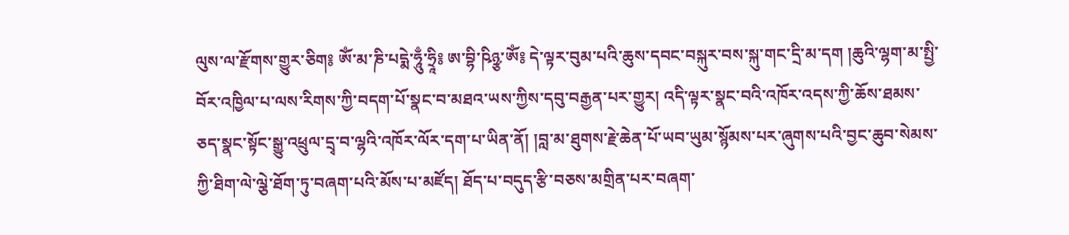ལུས་ལ་རྫོགས་གྱུར་ཅིག༔ ཨོཾ་མ་ཎི་པདྨེ་ཧཱུྃ་ཧྲཱི༔ ཨ་བྷི་ཥིཉྩ་ཨོཾ༔ དེ་ལྟར་བུམ་པའི་ཆུས་དབང་བསྐུར་བས་སྐུ་གང་དྲི་མ་དག །ཆུའི་ལྷག་མ་སྤྱི་བོར་འཁྱིལ་པ་ལས་རིགས་ཀྱི་བདག་པོ་སྣང་བ་མཐའ་ཡས་ཀྱིས་དབུ་བརྒྱན་པར་གྱུར། འདི་ལྟར་སྣང་བའི་འཁོར་འདས་ཀྱི་ཆོས་ཐམས་ཅད་སྣང་སྟོང་སྒྱུ་འཕྲུལ་དྲྭ་བ་ལྷའི་འཁོར་ལོར་དག་པ་ཡིན་ནོ། །བླ་མ་ཐུགས་རྗེ་ཆེན་པོ་ཡབ་ཡུམ་སྙོམས་པར་ཞུགས་པའི་བྱང་ཆུབ་སེམས་ཀྱི་ཐིག་ལེ་ལྕེ་ཐོག་ཏུ་བཞག་པའི་མོས་པ་མཛོད། ཐོད་པ་བདུད་རྩི་བཅས་མགྲིན་པར་བཞག་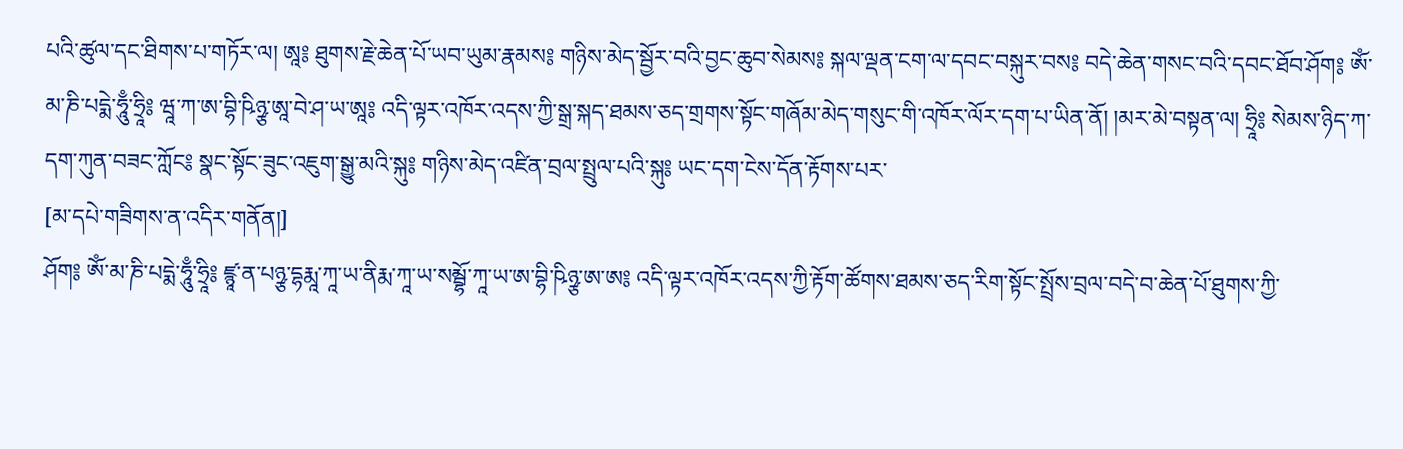པའི་ཚུལ་དང་ཐིགས་པ་གཏོར་ལ། ཨཱ༔ ཐུགས་རྗེ་ཆེན་པོ་ཡབ་ཡུམ་རྣམས༔ གཉིས་མེད་སྦྱོར་བའི་བྱང་ཆུབ་སེམས༔ སྐལ་ལྡན་ངག་ལ་དབང་བསྐུར་བས༔ བདེ་ཆེན་གསང་བའི་དབང་ཐོབ་ཤོག༔ ཨོཾ་མ་ཎི་པདྨེ་ཧཱུྃ་ཧྲཱི༔ ཝཱ་ཀ་ཨ་བྷི་ཥིཉྩ་ཨཱ་བེ་ཤ་ཡ་ཨཱ༔ འདི་ལྟར་འཁོར་འདས་ཀྱི་སྒྲ་སྐད་ཐམས་ཅད་གྲགས་སྟོང་གཞོམ་མེད་གསུང་གི་འཁོར་ལོར་དག་པ་ཡིན་ནོ། །མར་མེ་བསྟན་ལ། ཧྲཱི༔ སེམས་ཉིད་ཀ་དག་ཀུན་བཟང་ཀློང༔ སྣང་སྟོང་ཟུང་འཇུག་སྒྱུ་མའི་སྐུ༔ གཉིས་མེད་འཛིན་བྲལ་སྤྲུལ་པའི་སྐུ༔ ཡང་དག་ངེས་དོན་རྟོགས་པར་
[མ་དཔེ་གཟིགས་ན་འདིར་གནོན།]
ཤོག༔ ཨོཾ་མ་ཎི་པདྨེ་ཧཱུྃ་ཧྲཱི༔ ཛྙཱ་ན་པཉྩ་དྷརྨཱ་ཀཱ་ཡ་ནིརྨ་ཀཱ་ཡ་སམྦྷོ་ཀཱ་ཡ་ཨ་བྷི་ཥིཉྩ་ཨ་ཨ༔ འདི་ལྟར་འཁོར་འདས་ཀྱི་རྟོག་ཚོགས་ཐམས་ཅད་རིག་སྟོང་སྤྲོས་བྲལ་བདེ་བ་ཆེན་པོ་ཐུགས་ཀྱི་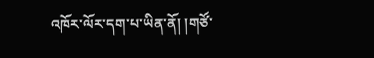འཁོར་ལོར་དག་པ་ཡིན་ནོ། །གཙོ་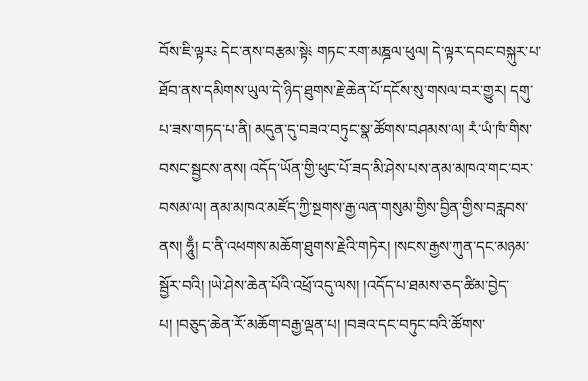བོས་ཇི་ལྟར༴ དེང་ནས་བརྩམ་སྟེ༴ གཏང་རག་མཎྜལ་ཕུལ། དེ་ལྟར་དབང་བསྐུར་པ་ཐོབ་ནས་དམིགས་ཡུལ་དེ་ཉིད་ཐུགས་རྗེ་ཆེན་པོ་དངོས་སུ་གསལ་བར་གྱུར། དགུ་པ་ཟས་གཏད་པ་ནི། མདུན་དུ་བཟའ་བཏུང་སྣ་ཚོགས་བཤམས་ལ། རཾ་ཡཾ་ཁཾ་གིས་བསང་སྦྱངས་ནས། འདོད་ཡོན་གྱི་ཕུང་པོ་ཟད་མི་ཤེས་པས་ནམ་མཁའ་གང་བར་བསམ་ལ། ནམ་མཁའ་མཛོད་ཀྱི་སྔགས་རྒྱ་ལན་གསུམ་གྱིས་བྱིན་གྱིས་བརླབས་ནས། ཧཱུྃ། ང་ནི་འཕགས་མཆོག་ཐུགས་རྗེའི་གཏེར། །སངས་རྒྱས་ཀུན་དང་མཉམ་སྦྱོར་བའི། །ཡེ་ཤེས་ཆེན་པོའི་འཕྲོ་འདུ་ལས། །འདོད་པ་ཐམས་ཅད་ཚིམ་བྱེད་པ། །བཅུད་ཆེན་རོ་མཆོག་བརྒྱ་ལྡན་པ། །བཟའ་དང་བཏུང་བའི་ཚོགས་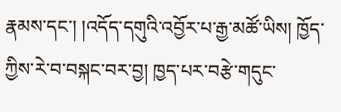རྣམས་དང་། །འདོད་དགུའི་འབྱོར་པ་རྒྱ་མཚོ་ཡིས། ཁྱོད་ཀྱིས་རེ་བ་བསྐང་བར་བྱ། ཁྱད་པར་བརྩེ་གདུང་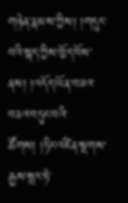གཉེན་རྣམས་ཀྱིས། །གདུང་བའི་སྐད་ཀྱིས་ཁྱོད་བོས་ནས། །འདོད་ཡོན་བཟའ་བཅའ་བཏུང་བའི་ཚོགས། །ཏིང་འཛིན་སྔགས་རྒྱས་སྤར་ཏེ་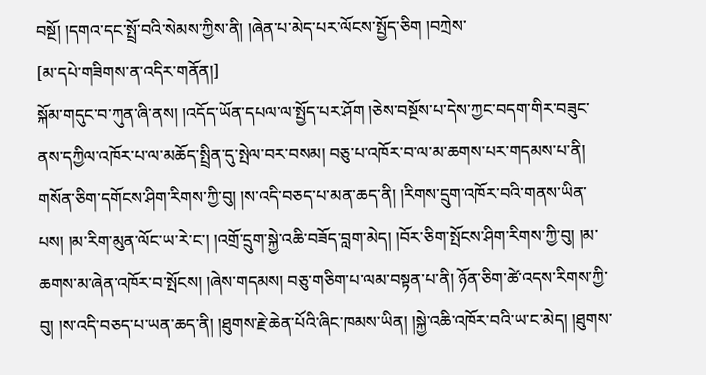བསྔོ། །དགའ་དང་སྤྲོ་བའི་སེམས་ཀྱིས་ནི། །ཞེན་པ་མེད་པར་ལོངས་སྤྱོད་ཅིག །བཀྲེས་
[མ་དཔེ་གཟིགས་ན་འདིར་གནོན།]
སྐོམ་གདུང་བ་ཀུན་ཞི་ནས། །འདོད་ཡོན་དཔལ་ལ་སྤྱོད་པར་ཤོག །ཅེས་བསྔོས་པ་དེས་ཀྱང་བདག་གིར་བཟུང་ནས་དཀྱིལ་འཁོར་པ་ལ་མཆོད་སྤྲིན་དུ་སྤེལ་བར་བསམ། བཅུ་པ་འཁོར་བ་ལ་མ་ཆགས་པར་གདམས་པ་ནི། གསོན་ཅིག་དགོངས་ཤིག་རིགས་ཀྱི་བུ། །ས་འདི་བཅད་པ་མན་ཆད་ནི། །རིགས་དྲུག་འཁོར་བའི་གནས་ཡིན་པས། །མ་རིག་མུན་ལོང་ཡ་རེ་ང་། །འགྲོ་དྲུག་སྐྱེ་འཆི་བཟོད་བླག་མེད། །བོར་ཅིག་སྤོངས་ཤིག་རིགས་ཀྱི་བུ། །མ་ཆགས་མ་ཞེན་འཁོར་བ་སྤོངས། །ཞེས་གདམས། བཅུ་གཅིག་པ་ལམ་བསྟན་པ་ནི། ཉོན་ཅིག་ཚེ་འདས་རིགས་ཀྱི་བུ། །ས་འདི་བཅད་པ་ཡན་ཆད་ནི། །ཐུགས་རྗེ་ཆེན་པོའི་ཞིང་ཁམས་ཡིན། །སྐྱེ་འཆི་འཁོར་བའི་ཡ་ང་མེད། །ཐུགས་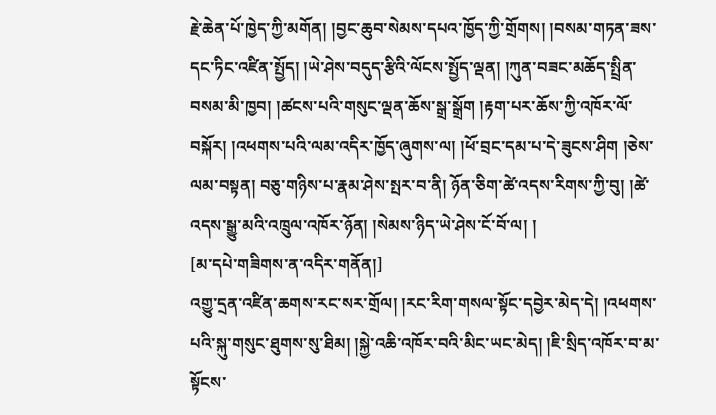རྗེ་ཆེན་པོ་ཁྱེད་ཀྱི་མགོན། །བྱང་ཆུབ་སེམས་དཔའ་ཁྱོད་ཀྱི་གྲོགས། །བསམ་གཏན་ཟས་དང་ཏིང་འཛིན་སྤྱོད། །ཡེ་ཤེས་བདུད་རྩིའི་ལོངས་སྤྱོད་ལྡན། །ཀུན་བཟང་མཆོད་སྤྲིན་བསམ་མི་ཁྱབ། །ཚངས་པའི་གསུང་ལྡན་ཆོས་སྒྲ་སྒྲོག །རྟག་པར་ཆོས་ཀྱི་འཁོར་ལོ་བསྐོར། །འཕགས་པའི་ལམ་འདིར་ཁྱོད་ཞུགས་ལ། །ཕོ་བྲང་དམ་པ་དེ་ཟུངས་ཤིག །ཅེས་ལམ་བསྟན། བཅུ་གཉིས་པ་རྣམ་ཤེས་སྤར་བ་ནི། ཉོན་ཅིག་ཚེ་འདས་རིགས་ཀྱི་བུ། །ཚེ་འདས་སྒྱུ་མའི་འཁྲུལ་འཁོར་ཉོན། །སེམས་ཉིད་ཡེ་ཤེས་ངོ་བོ་ལ། །
[མ་དཔེ་གཟིགས་ན་འདིར་གནོན།]
འགྱུ་དྲན་འཛིན་ཆགས་རང་སར་གྲོལ། །རང་རིག་གསལ་སྟོང་དབྱེར་མེད་དེ། །འཕགས་པའི་སྐུ་གསུང་ཐུགས་སུ་ཐིམ། །སྐྱེ་འཆི་འཁོར་བའི་མིང་ཡང་མེད། །ཇི་སྲིད་འཁོར་བ་མ་སྟོངས་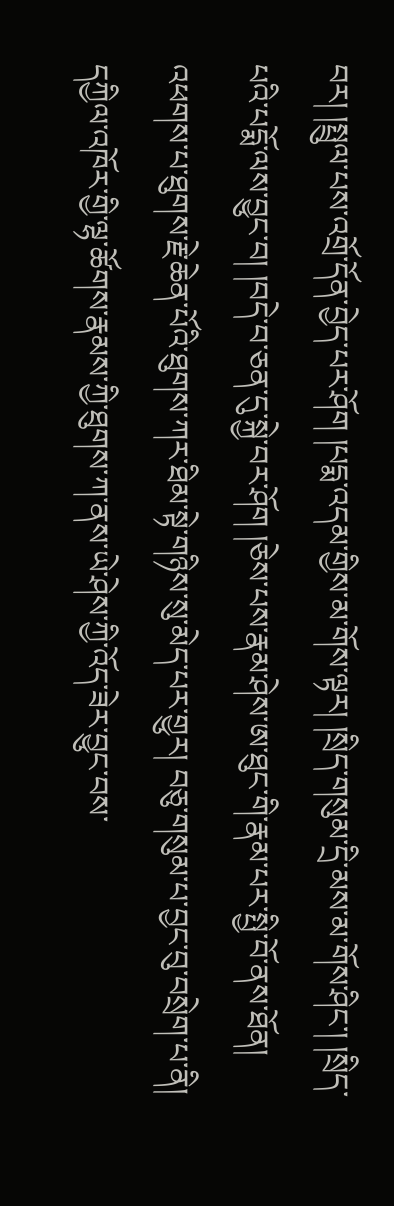བར། །སྤྲུལ་པས་འགྲོ་དོན་བྱེད་པར་ཤོག །པདྨ་འདམ་གྱིས་མ་གོས་ལྟར། །སྲིད་གསུམ་དྲི་མས་མ་གོས་ཤིང་། །སྲིད་པའི་པདྨོ་ལས་བྱུང་བ། །བདེ་བ་ཅན་དུ་སྐྱེ་བར་ཤོག །ཅེས་པས་རྣམ་ཤེས་ཨ་ཐུང་གི་རྣམ་པར་སྤྱི་བོ་ནས་ཐོན། འཕགས་པ་ཐུགས་རྗེ་ཆེན་པོའི་ཐུགས་ཀར་ཐིམ་སྟེ་གཉིས་སུ་མེད་པར་གྱུར། བཅུ་གསུམ་པ་བྱང་བུ་བསྲེག་པ་ནི། དཀྱིལ་འཁོར་གྱི་ལྷ་ཚོགས་རྣམས་ཀྱི་ཐུགས་ཀ་ནས་ཡེ་ཤེས་ཀྱི་འོད་ཟེར་བྱུང་བས་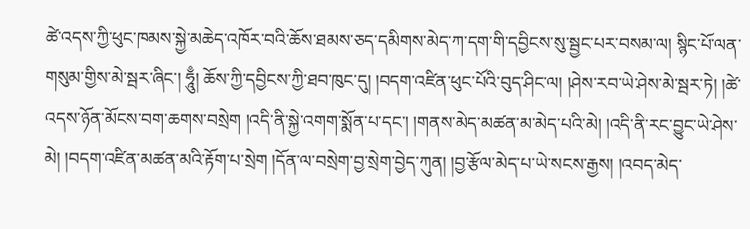ཚེ་འདས་ཀྱི་ཕུང་ཁམས་སྐྱེ་མཆེད་འཁོར་བའི་ཆོས་ཐམས་ཅད་དམིགས་མེད་ཀ་དག་གི་དབྱིངས་སུ་སྦྱང་པར་བསམ་ལ། སྙིང་པོ་ལན་གསུམ་གྱིས་མེ་སྦར་ཞིང་། ཧཱུྃ། ཆོས་ཀྱི་དབྱིངས་ཀྱི་ཐབ་ཁུང་དུ། །བདག་འཛིན་ཕུང་པོའི་བུད་ཤིང་ལ། །ཤེས་རབ་ཡེ་ཤེས་མེ་སྦར་ཏེ། །ཚེ་འདས་ཉོན་མོངས་བག་ཆགས་བསྲེག །འདི་ནི་སྐྱེ་འགག་སྨོན་པ་དང་། །གནས་མེད་མཚན་མ་མེད་པའི་མེ། །འདི་ནི་རང་བྱུང་ཡེ་ཤེས་མེ། །བདག་འཛིན་མཚན་མའི་རྟོག་པ་སྲེག །དོན་ལ་བསྲེག་བྱ་སྲེག་བྱེད་ཀུན། །བྱ་རྩོལ་མེད་པ་ཡེ་སངས་རྒྱས། །འབད་མེད་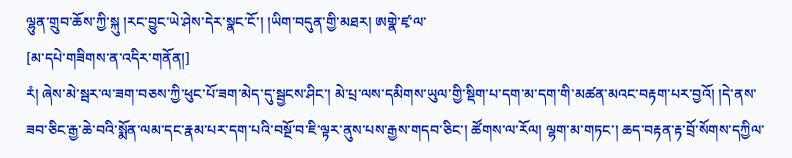ལྷུན་གྲུབ་ཆོས་ཀྱི་སྐུ །རང་བྱུང་ཡེ་ཤེས་དེར་སྣང་ངོ་། །ཡིག་བདུན་གྱི་མཐར། ཨགྣེ་ཛྭ་ལ་
[མ་དཔེ་གཟིགས་ན་འདིར་གནོན།]
རཾ། ཞེས་མེ་སྦར་ལ་ཟག་བཅས་ཀྱི་ཕུང་པོ་ཟག་མེད་དུ་སྦྱངས་ཤིང་། མེ་པྲ་ལས་དམིགས་ཡུལ་གྱི་སྡིག་པ་དག་མ་དག་གི་མཚན་མའང་བརྟག་པར་བྱའོ། །དེ་ནས་ཟབ་ཅིང་རྒྱ་ཆེ་བའི་སྨོན་ལམ་དང་རྣམ་པར་དག་པའི་བསྔོ་བ་ཇི་ལྟར་ནུས་པས་རྒྱས་གདབ་ཅིང་། ཚོགས་ལ་རོལ། ལྷག་མ་གཏང་། ཆད་བརྟན་རྟ་བྲོ་སོགས་དཀྱིལ་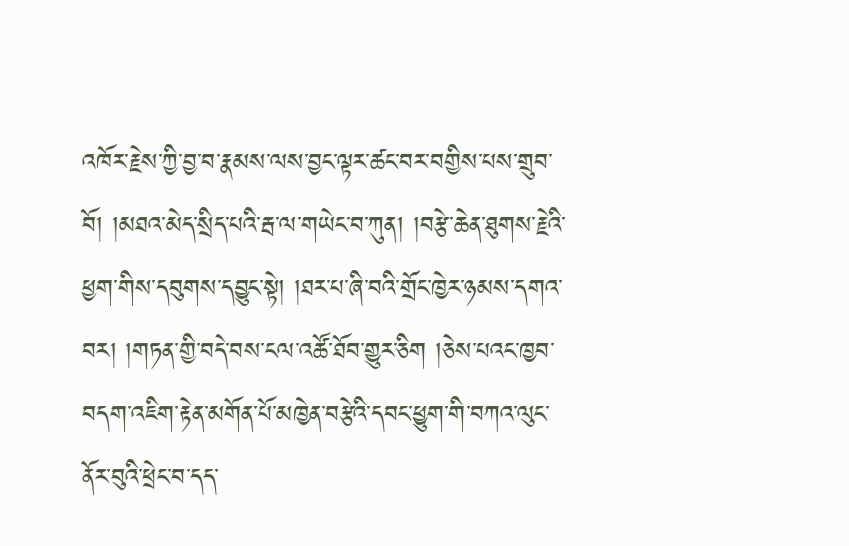འཁོར་རྗེས་ཀྱི་བྱ་བ་རྣམས་ལས་བྱང་ལྟར་ཚང་བར་བགྱིས་པས་གྲུབ་བོ། །མཐའ་མེད་སྲིད་པའི་རྦ་ལ་གཡེང་བ་ཀུན། །བརྩེ་ཆེན་ཐུགས་རྗེའི་ཕྱག་གིས་དབུགས་དབྱུང་སྟེ། །ཐར་པ་ཞི་བའི་གྲོང་ཁྱེར་ཉམས་དགའ་བར། །གཏན་གྱི་བདེ་བས་ངལ་འཚོ་ཐོབ་གྱུར་ཅིག །ཅེས་པའང་ཁྱབ་བདག་འཇིག་རྟེན་མགོན་པོ་མཁྱེན་བརྩེའི་དབང་ཕྱུག་གི་བཀའ་ལུང་ནོར་བུའི་ཕྲེང་བ་དད་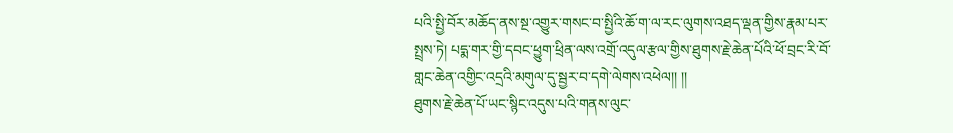པའི་སྤྱི་བོར་མཆོད་ནས་སྔ་འགྱུར་གསང་བ་སྤྱིའི་ཆོ་ག་ལ་རང་ལུགས་འཐད་ལྡན་གྱིས་རྣམ་པར་སྤྲས་ཏེ། པདྨ་གར་གྱི་དབང་ཕྱུག་ཕྲིན་ལས་འགྲོ་འདུལ་རྩལ་གྱིས་ཐུགས་རྗེ་ཆེན་པོའི་ཕོ་བྲང་རི་བོ་གླང་ཆེན་འགྱིང་འདྲའི་མགུལ་དུ་སྦྱར་བ་དགེ་ལེགས་འཕེལ།། །།
ཐུགས་རྗེ་ཆེན་པོ་ཡང་སྙིང་འདུས་པའི་གནས་ལུང་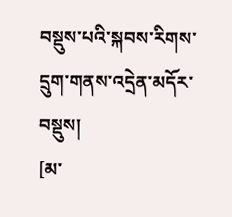བསྡུས་པའི་སྐབས་རིགས་དྲུག་གནས་འདྲེན་མདོར་བསྡུས།
[མ་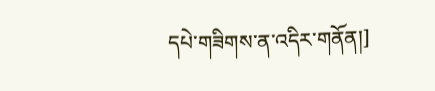དཔེ་གཟིགས་ན་འདིར་གནོན།]